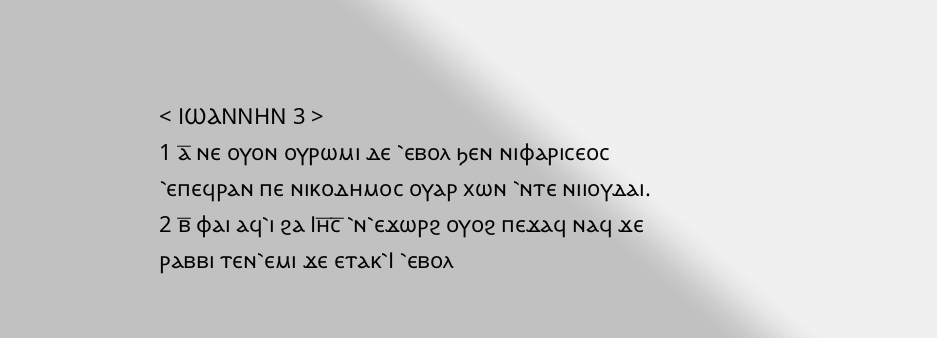< ⲒⲰⲀⲚⲚⲎⲚ 3 >
1 ⲁ̅ ⲛⲉ ⲟⲩⲟⲛ ⲟⲩⲣⲱⲙⲓ ⲇⲉ ⳿ⲉⲃⲟⲗ ϧⲉⲛ ⲛⲓⲫⲁⲣⲓⲥⲉⲟⲥ ⳿ⲉⲡⲉϥⲣⲁⲛ ⲡⲉ ⲛⲓⲕⲟⲇⲏⲙⲟⲥ ⲟⲩⲁⲣ ⲭⲱⲛ ⳿ⲛⲧⲉ ⲛⲓⲓⲟⲩⲇⲁⲓ.
2 ⲃ̅ ⲫⲁⲓ ⲁϥ⳿ⲓ ϩⲁ Ⲓⲏ̅ⲥ̅ ⳿ⲛ⳿ⲉϫⲱⲣϩ ⲟⲩⲟϩ ⲡⲉϫⲁϥ ⲛⲁϥ ϫⲉ ⲣⲁⲃⲃⲓ ⲧⲉⲛ⳿ⲉⲙⲓ ϫⲉ ⲉⲧⲁⲕ⳿Ⲓ ⳿ⲉⲃⲟⲗ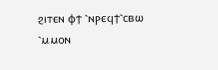ϩⲓⲧⲉⲛ ⲫϯ ⳿ⲛⲣⲉϥϯ⳿ⲥⲃⲱ ⳿ⲙⲙⲟⲛ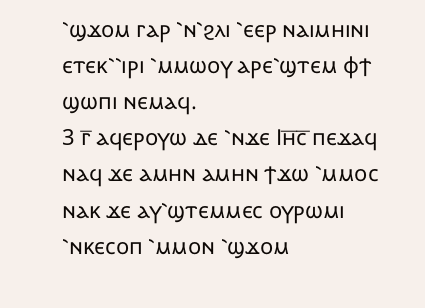⳿ϣϫⲟⲙ ⲅⲁⲣ ⳿ⲛ⳿ϩⲗⲓ ⳿ⲉⲉⲣ ⲛⲁⲓⲙⲏⲓⲛⲓ ⲉⲧⲉⲕ⳿⳿ⲓⲣⲓ ⳿ⲙⲙⲱⲟⲩ ⲁⲣⲉ⳿ϣⲧⲉⲙ ⲫϯ ϣⲱⲡⲓ ⲛⲉⲙⲁϥ.
3 ⲅ̅ ⲁϥⲉⲣⲟⲩⲱ ⲇⲉ ⳿ⲛϫⲉ Ⲓⲏ̅ⲥ̅ ⲡⲉϫⲁϥ ⲛⲁϥ ϫⲉ ⲁⲙⲏⲛ ⲁⲙⲏⲛ ϯϫⲱ ⳿ⲙⲙⲟⲥ ⲛⲁⲕ ϫⲉ ⲁⲩ⳿ϣⲧⲉⲙⲙⲉⲥ ⲟⲩⲣⲱⲙⲓ ⳿ⲛⲕⲉⲥⲟⲡ ⳿ⲙⲙⲟⲛ ⳿ϣϫⲟⲙ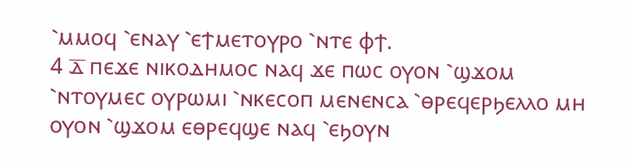⳿ⲙⲙⲟϥ ⳿ⲉⲛⲁⲩ ⳿ⲉϯⲙⲉⲧⲟⲩⲣⲟ ⳿ⲛⲧⲉ ⲫϯ.
4 ⲇ̅ ⲡⲉϫⲉ ⲛⲓⲕⲟⲇⲏⲙⲟⲥ ⲛⲁϥ ϫⲉ ⲡⲱⲥ ⲟⲩⲟⲛ ⳿ϣϫⲟⲙ ⳿ⲛⲧⲟⲩⲙⲉⲥ ⲟⲩⲣⲱⲙⲓ ⳿ⲛⲕⲉⲥⲟⲡ ⲙⲉⲛⲉⲛⲥⲁ ⳿ⲑⲣⲉϥⲉⲣϧⲉⲗⲗⲟ ⲙⲏ ⲟⲩⲟⲛ ⳿ϣϫⲟⲙ ⲉⲑⲣⲉϥϣⲉ ⲛⲁϥ ⳿ⲉϧⲟⲩⲛ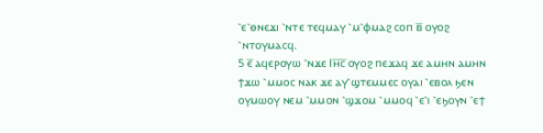⳿ⲉ⳿ⲑⲛⲉϫⲓ ⳿ⲛⲧⲉ ⲧⲉϥⲙⲁⲩ ⳿ⲙ⳿ⲫⲙⲁϩ ⲥⲟⲡ ⲃ̅ ⲟⲩⲟϩ ⳿ⲛⲧⲟⲩⲙⲁⲥϥ.
5 ⲉ̅ ⲁϥⲉⲣⲟⲩⲱ ⳿ⲛϫⲉ Ⲓⲏ̅ⲥ̅ ⲟⲩⲟϩ ⲡⲉϫⲁϥ ϫⲉ ⲁⲙⲏⲛ ⲁⲙⲏⲛ ϯϫⲱ ⳿ⲙⲙⲟⲥ ⲛⲁⲕ ϫⲉ ⲁⲩ⳿ϣⲧⲉⲙⲙⲉⲥ ⲟⲩⲁⲓ ⳿ⲉⲃⲟⲗ ϧⲉⲛ ⲟⲩⲙⲱⲟⲩ ⲛⲉⲙ ⳿ⲙⲙⲟⲛ ⳿ϣϫⲟⲙ ⳿ⲙⲙⲟϥ ⳿ⲉ⳿ⲓ ⳿ⲉϧⲟⲩⲛ ⳿ⲉϯ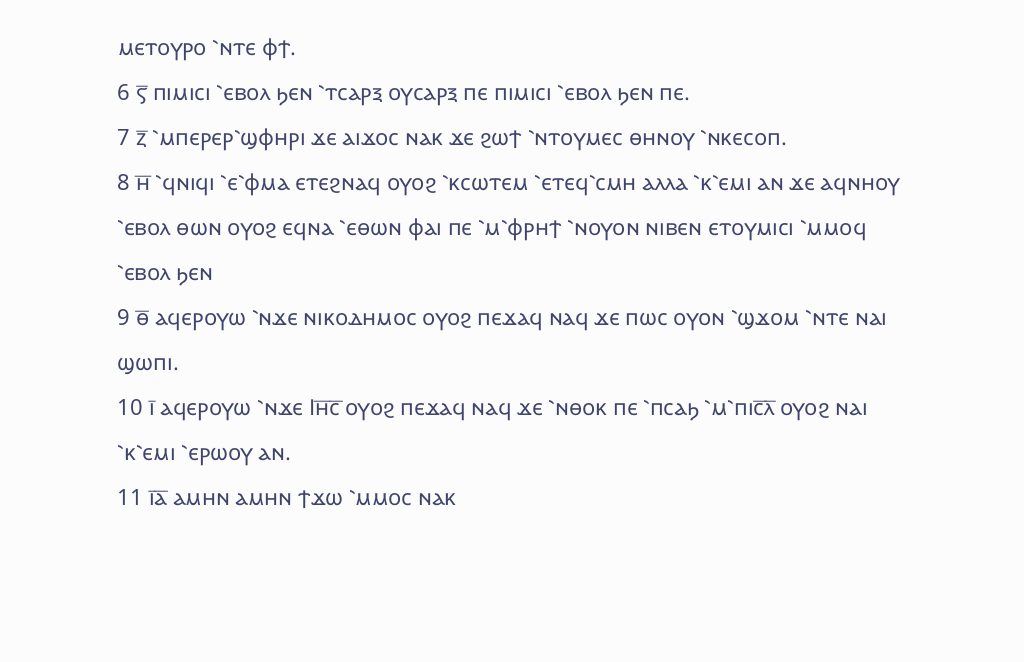ⲙⲉⲧⲟⲩⲣⲟ ⳿ⲛⲧⲉ ⲫϯ.
6 ⲋ̅ ⲡⲓⲙⲓⲥⲓ ⳿ⲉⲃⲟⲗ ϧⲉⲛ ⳿ⲧⲥⲁⲣⲝ ⲟⲩⲥⲁⲣⲝ ⲡⲉ ⲡⲓⲙⲓⲥⲓ ⳿ⲉⲃⲟⲗ ϧⲉⲛ ⲡⲉ.
7 ⲍ̅ ⳿ⲙⲡⲉⲣⲉⲣ⳿ϣⲫⲏⲣⲓ ϫⲉ ⲁⲓϫⲟⲥ ⲛⲁⲕ ϫⲉ ϩⲱϯ ⳿ⲛⲧⲟⲩⲙⲉⲥ ⲑⲏⲛⲟⲩ ⳿ⲛⲕⲉⲥⲟⲡ.
8 ⲏ̅ ⳿ϥⲛⲓϥⲓ ⳿ⲉ⳿ⲫⲙⲁ ⲉⲧⲉϩⲛⲁϥ ⲟⲩⲟϩ ⳿ⲕⲥⲱⲧⲉⲙ ⳿ⲉⲧⲉϥ⳿ⲥⲙⲏ ⲁⲗⲗⲁ ⳿ⲕ⳿ⲉⲙⲓ ⲁⲛ ϫⲉ ⲁϥⲛⲏⲟⲩ ⳿ⲉⲃⲟⲗ ⲑⲱⲛ ⲟⲩⲟϩ ⲉϥⲛⲁ ⳿ⲉⲑⲱⲛ ⲫⲁⲓ ⲡⲉ ⳿ⲙ⳿ⲫⲣⲏϯ ⳿ⲛⲟⲩⲟⲛ ⲛⲓⲃⲉⲛ ⲉⲧⲟⲩⲙⲓⲥⲓ ⳿ⲙⲙⲟϥ ⳿ⲉⲃⲟⲗ ϧⲉⲛ
9 ⲑ̅ ⲁϥⲉⲣⲟⲩⲱ ⳿ⲛϫⲉ ⲛⲓⲕⲟⲇⲏⲙⲟⲥ ⲟⲩⲟϩ ⲡⲉϫⲁϥ ⲛⲁϥ ϫⲉ ⲡⲱⲥ ⲟⲩⲟⲛ ⳿ϣϫⲟⲙ ⳿ⲛⲧⲉ ⲛⲁⲓ ϣⲱⲡⲓ.
10 ⲓ̅ ⲁϥⲉⲣⲟⲩⲱ ⳿ⲛϫⲉ Ⲓⲏ̅ⲥ̅ ⲟⲩⲟϩ ⲡⲉϫⲁϥ ⲛⲁϥ ϫⲉ ⳿ⲛⲑⲟⲕ ⲡⲉ ⳿ⲡⲥⲁϧ ⳿ⲙ⳿ⲡⲓⲥ̅ⲗ̅ ⲟⲩⲟϩ ⲛⲁⲓ ⳿ⲕ⳿ⲉⲙⲓ ⳿ⲉⲣⲱⲟⲩ ⲁⲛ.
11 ⲓ̅ⲁ̅ ⲁⲙⲏⲛ ⲁⲙⲏⲛ ϯϫⲱ ⳿ⲙⲙⲟⲥ ⲛⲁⲕ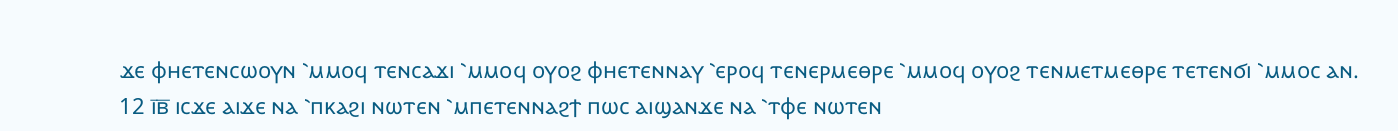ϫⲉ ⲫⲏⲉⲧⲉⲛⲥⲱⲟⲩⲛ ⳿ⲙⲙⲟϥ ⲧⲉⲛⲥⲁϫⲓ ⳿ⲙⲙⲟϥ ⲟⲩⲟϩ ⲫⲏⲉⲧⲉⲛⲛⲁⲩ ⳿ⲉⲣⲟϥ ⲧⲉⲛⲉⲣⲙⲉⲑⲣⲉ ⳿ⲙⲙⲟϥ ⲟⲩⲟϩ ⲧⲉⲛⲙⲉⲧⲙⲉⲑⲣⲉ ⲧⲉⲧⲉⲛϭⲓ ⳿ⲙⲙⲟⲥ ⲁⲛ.
12 ⲓ̅ⲃ̅ ⲓⲥϫⲉ ⲁⲓϫⲉ ⲛⲁ ⳿ⲡⲕⲁϩⲓ ⲛⲱⲧⲉⲛ ⳿ⲙⲡⲉⲧⲉⲛⲛⲁϩϯ ⲡⲱⲥ ⲁⲓϣⲁⲛϫⲉ ⲛⲁ ⳿ⲧⲫⲉ ⲛⲱⲧⲉⲛ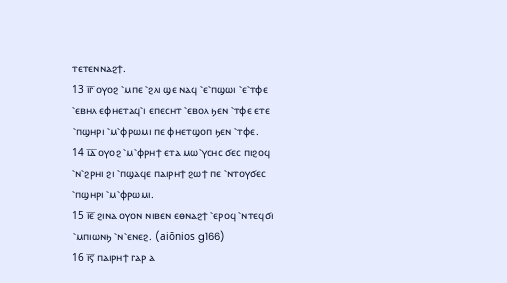ⲧⲉⲧⲉⲛⲛⲁϩϯ.
13 ⲓ̅ⲅ̅ ⲟⲩⲟϩ ⳿ⲙⲡⲉ ⳿ϩⲗⲓ ϣⲉ ⲛⲁϥ ⳿ⲉ⳿ⲡϣⲱⲓ ⳿ⲉ⳿ⲧⲫⲉ ⳿ⲉⲃⲏⲗ ⲉⲫⲏⲉⲧⲁϥ⳿ⲓ ⲉⲡⲉⲥⲏⲧ ⳿ⲉⲃⲟⲗ ϧⲉⲛ ⳿ⲧⲫⲉ ⲉⲧⲉ ⳿ⲡϣⲏⲣⲓ ⳿ⲙ⳿ⲫⲣⲱⲙⲓ ⲡⲉ ⲫⲏⲉⲧϣⲟⲡ ϧⲉⲛ ⳿ⲧⲫⲉ.
14 ⲓ̅ⲇ̅ ⲟⲩⲟϩ ⳿ⲙ⳿ⲫⲣⲏϯ ⲉⲧⲁ ⲙⲱ⳿ⲩⲥⲏⲥ ϭⲉⲥ ⲡⲓϩⲟϥ ⳿ⲛ⳿ϩⲣⲏⲓ ϩⲓ ⳿ⲡϣⲁϥⲉ ⲡⲁⲓⲣⲏϯ ϩⲱϯ ⲡⲉ ⳿ⲛⲧⲟⲩϭⲉⲥ ⳿ⲡϣⲏⲣⲓ ⳿ⲙ⳿ⲫⲣⲱⲙⲓ.
15 ⲓ̅ⲉ̅ ϩⲓⲛⲁ ⲟⲩⲟⲛ ⲛⲓⲃⲉⲛ ⲉⲑⲛⲁϩϯ ⳿ⲉⲣⲟϥ ⳿ⲛⲧⲉϥϭⲓ ⳿ⲙⲡⲓⲱⲛϧ ⳿ⲛ⳿ⲉⲛⲉϩ. (aiōnios g166)
16 ⲓ̅ⲋ̅ ⲡⲁⲓⲣⲏϯ ⲅⲁⲣ ⲁ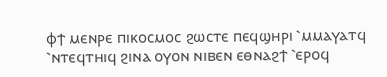ⲫϯ ⲙⲉⲛⲣⲉ ⲡⲓⲕⲟⲥⲙⲟⲥ ϩⲱⲥⲧⲉ ⲡⲉϥϣⲏⲣⲓ ⳿ⲙⲙⲁⲩⲁⲧϥ ⳿ⲛⲧⲉϥⲧⲏⲓϥ ϩⲓⲛⲁ ⲟⲩⲟⲛ ⲛⲓⲃⲉⲛ ⲉⲑⲛⲁϩϯ ⳿ⲉⲣⲟϥ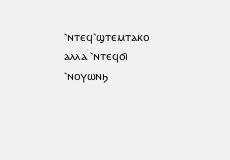⳿ⲛⲧⲉϥ⳿ϣⲧⲉⲙⲧⲁⲕⲟ ⲁⲗⲗⲁ ⳿ⲛⲧⲉϥϭⲓ ⳿ⲛⲟⲩⲱⲛϧ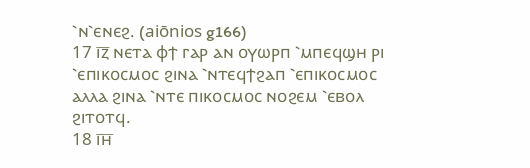⳿ⲛ⳿ⲉⲛⲉϩ. (aiōnios g166)
17 ⲓ̅ⲍ̅ ⲛⲉⲧⲁ ⲫϯ ⲅⲁⲣ ⲁⲛ ⲟⲩⲱⲣⲡ ⳿ⲙⲡⲉϥϣⲏ ⲣⲓ ⳿ⲉⲡⲓⲕⲟⲥⲙⲟⲥ ϩⲓⲛⲁ ⳿ⲛⲧⲉϥϯϩⲁⲡ ⳿ⲉⲡⲓⲕⲟⲥⲙⲟⲥ ⲁⲗⲗⲁ ϩⲓⲛⲁ ⳿ⲛⲧⲉ ⲡⲓⲕⲟⲥⲙⲟⲥ ⲛⲟϩⲉⲙ ⳿ⲉⲃⲟⲗ ϩⲓⲧⲟⲧϥ.
18 ⲓ̅ⲏ̅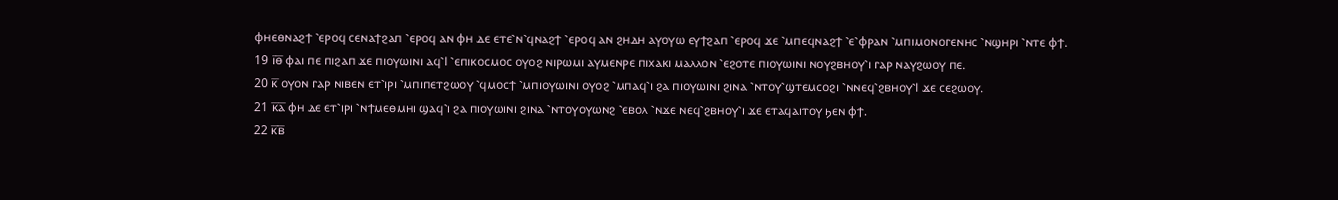ⲫⲏⲉⲑⲛⲁϩϯ ⳿ⲉⲣⲟϥ ⲥⲉⲛⲁϯϩⲁⲡ ⳿ⲉⲣⲟϥ ⲁⲛ ⲫⲏ ⲇⲉ ⲉⲧⲉ⳿ⲛ⳿ϥⲛⲁϩϯ ⳿ⲉⲣⲟϥ ⲁⲛ ϩⲏⲇⲏ ⲁⲩⲟⲩⲱ ⲉⲩϯϩⲁⲡ ⳿ⲉⲣⲟϥ ϫⲉ ⳿ⲙⲡⲉϥⲛⲁϩϯ ⳿ⲉ⳿ⲫⲣⲁⲛ ⳿ⲙⲡⲓⲙⲟⲛⲟⲅⲉⲛⲏⲥ ⳿ⲛϣⲏⲣⲓ ⳿ⲛⲧⲉ ⲫϯ.
19 ⲓ̅ⲑ̅ ⲫⲁⲓ ⲡⲉ ⲡⲓϩⲁⲡ ϫⲉ ⲡⲓⲟⲩⲱⲓⲛⲓ ⲁϥ⳿Ⲓ ⳿ⲉⲡⲓⲕⲟⲥⲙⲟⲥ ⲟⲩⲟϩ ⲛⲓⲣⲱⲙⲓ ⲁⲩⲙⲉⲛⲣⲉ ⲡⲓⲭⲁⲕⲓ ⲙⲁⲗⲗⲟⲛ ⳿ⲉϩⲟⲧⲉ ⲡⲓⲟⲩⲱⲓⲛⲓ ⲛⲟⲩϩⲃⲏⲟⲩ⳿ⲓ ⲅⲁⲣ ⲛⲁⲩϩⲱⲟⲩ ⲡⲉ.
20 ⲕ̅ ⲟⲩⲟⲛ ⲅⲁⲣ ⲛⲓⲃⲉⲛ ⲉⲧ⳿ⲓⲣⲓ ⳿ⲙⲡⲓⲡⲉⲧϩⲱⲟⲩ ⳿ϥⲙⲟⲥϯ ⳿ⲙⲡⲓⲟⲩⲱⲓⲛⲓ ⲟⲩⲟϩ ⳿ⲙⲡⲁϥ⳿ⲓ ϩⲁ ⲡⲓⲟⲩⲱⲓⲛⲓ ϩⲓⲛⲁ ⳿ⲛⲧⲟⲩ⳿ϣⲧⲉⲙⲥⲟϩⲓ ⳿ⲛⲛⲉϥ⳿ϩⲃⲏⲟⲩ⳿Ⲓ ϫⲉ ⲥⲉϩⲱⲟⲩ.
21 ⲕ̅ⲁ̅ ⲫⲏ ⲇⲉ ⲉⲧ⳿ⲓⲣⲓ ⳿ⲛϯⲙⲉⲑⲙⲏⲓ ϣⲁϥ⳿ⲓ ϩⲁ ⲡⲓⲟⲩⲱⲓⲛⲓ ϩⲓⲛⲁ ⳿ⲛⲧⲟⲩⲟⲩⲱⲛϩ ⳿ⲉⲃⲟⲗ ⳿ⲛϫⲉ ⲛⲉϥ⳿ϩⲃⲏⲟⲩ⳿ⲓ ϫⲉ ⲉⲧⲁϥⲁⲓⲧⲟⲩ ϧⲉⲛ ⲫϯ.
22 ⲕ̅ⲃ̅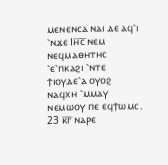ⲙⲉⲛⲉⲛⲥⲁ ⲛⲁⲓ ⲇⲉ ⲁϥ⳿ⲓ ⳿ⲛϫⲉ Ⲓⲏ̅ⲥ̅ ⲛⲉⲙ ⲛⲉϥⲙⲁⲑⲏⲧⲏⲥ ⳿ⲉ⳿ⲡⲕⲁϩⲓ ⳿ⲛⲧⲉ ϯⲓⲟⲩⲇⲉ⳿ⲁ ⲟⲩⲟϩ ⲛⲁϥⲭⲏ ⳿ⲙⲙⲁⲩ ⲛⲉⲙⲱⲟⲩ ⲡⲉ ⲉϥϯⲱⲙⲥ.
23 ⲕ̅ⲅ̅ ⲛⲁⲣⲉ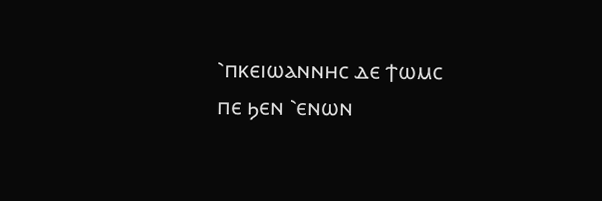⳿ⲡⲕⲉⲓⲱⲁⲛⲛⲏⲥ ⲇⲉ ϯⲱⲙⲥ ⲡⲉ ϧⲉⲛ ⳿ⲉⲛⲱⲛ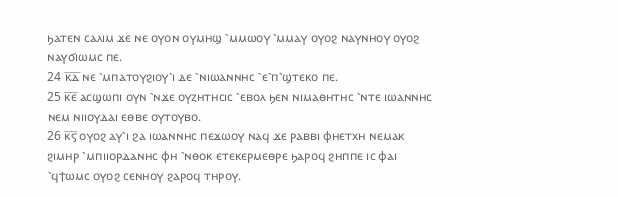ϧⲁⲧⲉⲛ ⲥⲁⲗⲓⲙ ϫⲉ ⲛⲉ ⲟⲩⲟⲛ ⲟⲩⲙⲏϣ ⳿ⲙⲙⲱⲟⲩ ⳿ⲙⲙⲁⲩ ⲟⲩⲟϩ ⲛⲁⲩⲛⲏⲟⲩ ⲟⲩⲟϩ ⲛⲁⲩϭⲓⲱⲙⲥ ⲡⲉ.
24 ⲕ̅ⲇ̅ ⲛⲉ ⳿ⲙⲡⲁⲧⲟⲩϩⲓⲟⲩ⳿ⲓ ⲇⲉ ⳿ⲛⲓⲱⲁⲛⲛⲏⲥ ⳿ⲉ⳿ⲡ⳿ϣⲧⲉⲕⲟ ⲡⲉ.
25 ⲕ̅ⲉ̅ ⲁⲥϣⲱⲡⲓ ⲟⲩⲛ ⳿ⲛϫⲉ ⲟⲩⲍⲏⲧⲏⲥⲓⲥ ⳿ⲉⲃⲟⲗ ϧⲉⲛ ⲛⲓⲙⲁⲑⲏⲧⲏⲥ ⳿ⲛⲧⲉ ⲓⲱⲁⲛⲛⲏⲥ ⲛⲉⲙ ⲛⲓⲓⲟⲩⲇⲁⲓ ⲉⲑⲃⲉ ⲟⲩⲧⲟⲩⲃⲟ.
26 ⲕ̅ⲋ̅ ⲟⲩⲟϩ ⲁⲩ⳿ⲓ ϩⲁ ⲓⲱⲁⲛⲛⲏⲥ ⲡⲉϫⲱⲟⲩ ⲛⲁϥ ϫⲉ ⲣⲁⲃⲃⲓ ⲫⲏⲉⲧⲭⲏ ⲛⲉⲙⲁⲕ ϩⲓⲙⲏⲣ ⳿ⲙⲡⲓⲓⲟⲣⲇⲁⲛⲏⲥ ⲫⲏ ⳿ⲛⲑⲟⲕ ⲉⲧⲉⲕⲉⲣⲙⲉⲑⲣⲉ ϧⲁⲣⲟϥ ϩⲏⲡⲡⲉ ⲓⲥ ⲫⲁⲓ ⳿ϥϯⲱⲙⲥ ⲟⲩⲟϩ ⲥⲉⲛⲏⲟⲩ ϩⲁⲣⲟϥ ⲧⲏⲣⲟⲩ.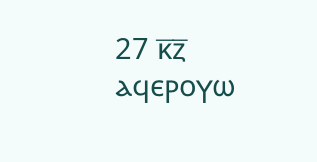27 ⲕ̅ⲍ̅ ⲁϥⲉⲣⲟⲩⲱ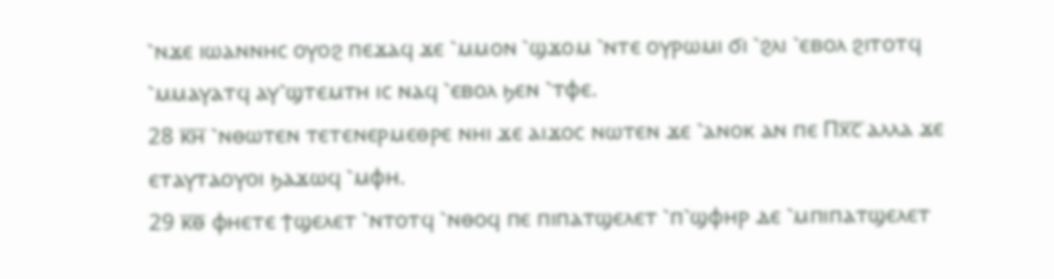⳿ⲛϫⲉ ⲓⲱⲁⲛⲛⲏⲥ ⲟⲩⲟϩ ⲡⲉϫⲁϥ ϫⲉ ⳿ⲙⲙⲟⲛ ⳿ϣϫⲟⲙ ⳿ⲛⲧⲉ ⲟⲩⲣⲱⲙⲓ ϭⲓ ⳿ϩⲗⲓ ⳿ⲉⲃⲟⲗ ϩⲓⲧⲟⲧϥ ⳿ⲙⲙⲁⲩⲁⲧϥ ⲁⲩ⳿ϣⲧⲉⲙⲧⲏ ⲓⲥ ⲛⲁϥ ⳿ⲉⲃⲟⲗ ϧⲉⲛ ⳿ⲧⲫⲉ.
28 ⲕ̅ⲏ̅ ⳿ⲛⲑⲱⲧⲉⲛ ⲧⲉⲧⲉⲛⲉⲣⲙⲉⲑⲣⲉ ⲛⲏⲓ ϫⲉ ⲁⲓϫⲟⲥ ⲛⲱⲧⲉⲛ ϫⲉ ⳿ⲁⲛⲟⲕ ⲁⲛ ⲡⲉ Ⲡⲭ̅ⲥ̅ ⲁⲗⲗⲁ ϫⲉ ⲉⲧⲁⲩⲧⲁⲟⲩⲟⲓ ϧⲁϫⲱϥ ⳿ⲙⲫⲏ.
29 ⲕ̅ⲑ̅ ⲫⲏⲉⲧⲉ ϯϣⲉⲗⲉⲧ ⳿ⲛⲧⲟⲧϥ ⳿ⲛⲑⲟϥ ⲡⲉ ⲡⲓⲡⲁⲧϣⲉⲗⲉⲧ ⳿ⲡ⳿ϣⲫⲏⲣ ⲇⲉ ⳿ⲙⲡⲓⲡⲁⲧϣⲉⲗⲉⲧ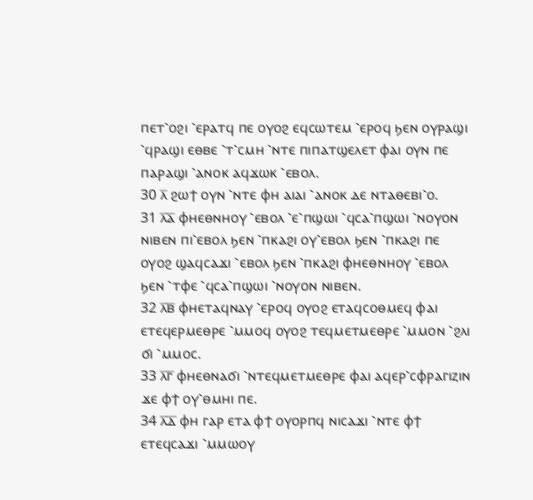ⲡⲉⲧ⳿ⲟϩⲓ ⳿ⲉⲣⲁⲧϥ ⲡⲉ ⲟⲩⲟϩ ⲉϥⲥⲱⲧⲉⲙ ⳿ⲉⲣⲟϥ ϧⲉⲛ ⲟⲩⲣⲁϣⲓ ⳿ϥⲣⲁϣⲓ ⲉⲑⲃⲉ ⳿ⲧ⳿ⲥⲙⲏ ⳿ⲛⲧⲉ ⲡⲓⲡⲁⲧϣⲉⲗⲉⲧ ⲫⲁⲓ ⲟⲩⲛ ⲡⲉ ⲡⲁⲣⲁϣⲓ ⳿ⲁⲛⲟⲕ ⲁϥϫⲱⲕ ⳿ⲉⲃⲟⲗ.
30 ⲗ̅ ϩⲱϯ ⲟⲩⲛ ⳿ⲛⲧⲉ ⲫⲏ ⲁⲓⲁⲓ ⳿ⲁⲛⲟⲕ ⲇⲉ ⲛⲧⲁⲑⲉⲃⲓ⳿ⲟ.
31 ⲗ̅ⲁ̅ ⲫⲏⲉⲑⲛⲏⲟⲩ ⳿ⲉⲃⲟⲗ ⳿ⲉ⳿ⲡϣⲱⲓ ⳿ϥⲥⲁ⳿ⲡϣⲱⲓ ⳿ⲛⲟⲩⲟⲛ ⲛⲓⲃⲉⲛ ⲡⲓ⳿ⲉⲃⲟⲗ ϧⲉⲛ ⳿ⲡⲕⲁϩⲓ ⲟⲩ⳿ⲉⲃⲟⲗ ϧⲉⲛ ⳿ⲡⲕⲁϩⲓ ⲡⲉ ⲟⲩⲟϩ ϣⲁϥⲥⲁϫⲓ ⳿ⲉⲃⲟⲗ ϧⲉⲛ ⳿ⲡⲕⲁϩⲓ ⲫⲏⲉⲑⲛⲏⲟⲩ ⳿ⲉⲃⲟⲗ ϧⲉⲛ ⳿ⲧⲫⲉ ⳿ϥⲥⲁ⳿ⲡϣⲱⲓ ⳿ⲛⲟⲩⲟⲛ ⲛⲓⲃⲉⲛ.
32 ⲗ̅ⲃ̅ ⲫⲏⲉⲧⲁϥⲛⲁⲩ ⳿ⲉⲣⲟϥ ⲟⲩⲟϩ ⲉⲧⲁϥⲥⲟⲑⲙⲉϥ ⲫⲁⲓ ⲉⲧⲉϥⲉⲣⲙⲉⲑⲣⲉ ⳿ⲙⲙⲟϥ ⲟⲩⲟϩ ⲧⲉϥⲙⲉⲧⲙⲉⲑⲣⲉ ⳿ⲙⲙⲟⲛ ⳿ϩⲗⲓ ϭⲓ ⳿ⲙⲙⲟⲥ.
33 ⲗ̅ⲅ̅ ⲫⲏⲉⲑⲛⲁϭⲓ ⳿ⲛⲧⲉϥⲙⲉⲧⲙⲉⲑⲣⲉ ⲫⲁⲓ ⲁϥⲉⲣ⳿ⲥⲫⲣⲁⲅⲓⲍⲓⲛ ϫⲉ ⲫϯ ⲟⲩ⳿ⲑⲙⲏⲓ ⲡⲉ.
34 ⲗ̅ⲇ̅ ⲫⲏ ⲅⲁⲣ ⲉⲧⲁ ⲫϯ ⲟⲩⲟⲣⲡϥ ⲛⲓⲥⲁϫⲓ ⳿ⲛⲧⲉ ⲫϯ ⲉⲧⲉϥⲥⲁϫⲓ ⳿ⲙⲙⲱⲟⲩ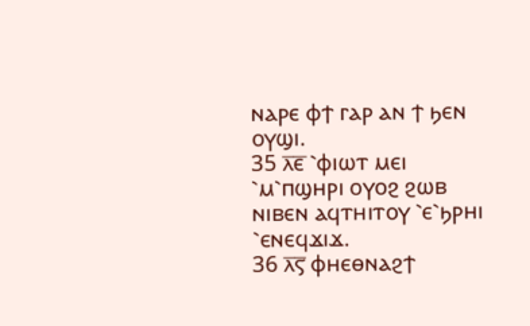ⲛⲁⲣⲉ ⲫϯ ⲅⲁⲣ ⲁⲛ ϯ ϧⲉⲛ ⲟⲩϣⲓ.
35 ⲗ̅ⲉ̅ ⳿ⲫⲓⲱⲧ ⲙⲉⲓ ⳿ⲙ⳿ⲡϣⲏⲣⲓ ⲟⲩⲟϩ ϩⲱⲃ ⲛⲓⲃⲉⲛ ⲁϥⲧⲏⲓⲧⲟⲩ ⳿ⲉ⳿ϧⲣⲏⲓ ⳿ⲉⲛⲉϥϫⲓϫ.
36 ⲗ̅ⲋ̅ ⲫⲏⲉⲑⲛⲁϩϯ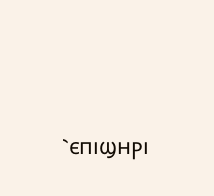⳿ⲉⲡⲓϣⲏⲣⲓ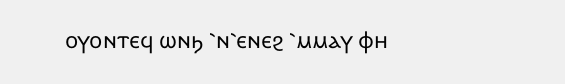ⲟⲩⲟⲛⲧⲉϥ ⲱⲛϧ ⳿ⲛ⳿ⲉⲛⲉϩ ⳿ⲙⲙⲁⲩ ⲫⲏ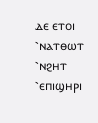ⲇⲉ ⲉⲧⲟⲓ ⳿ⲛⲁⲧⲑⲱⲧ ⳿ⲛϩⲏⲧ ⳿ⲉⲡⲓϣⲏⲣⲓ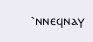⳿ⲛⲛⲉϥⲛⲁⲩ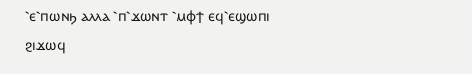⳿ⲉ⳿ⲡⲱⲛϧ ⲁⲗⲗⲁ ⳿ⲡ⳿ϫⲱⲛⲧ ⳿ⲙⲫϯ ⲉϥ⳿ⲉϣⲱⲡⲓ ϩⲓϫⲱϥ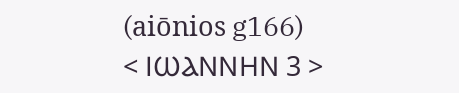(aiōnios g166)
< ⲒⲰⲀⲚⲚⲎⲚ 3 >